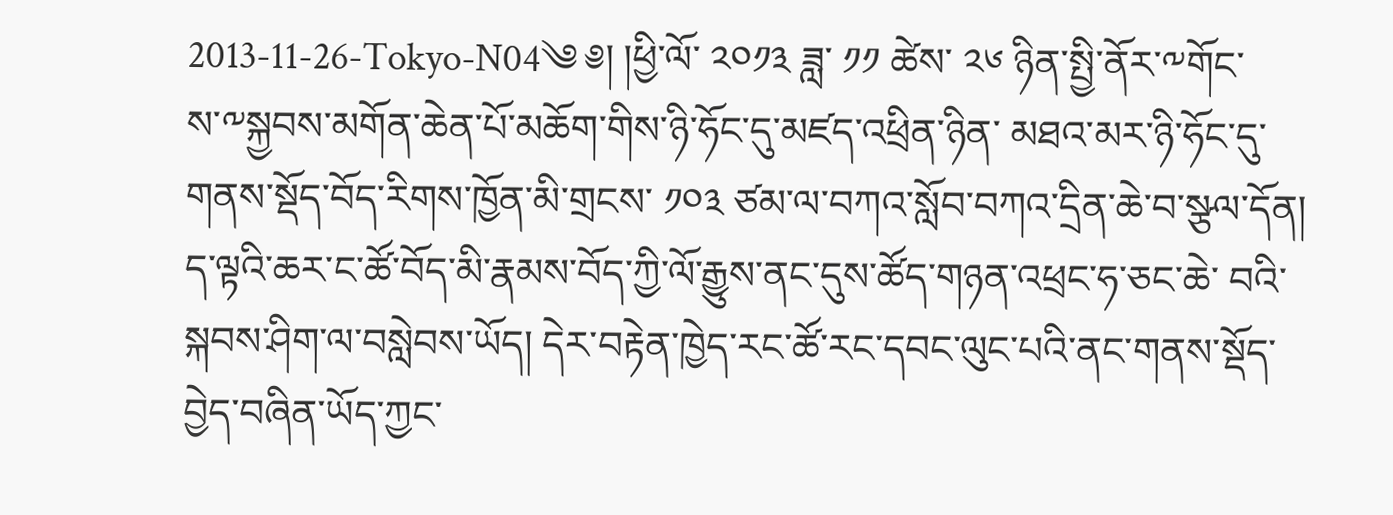2013-11-26-Tokyo-N04༄ ༅། །ཕྱི་ལོ་ ༢༠༡༣ ཟླ་ ༡༡ ཚེས་ ༢༦ ཉིན་སྤྱི་ནོར་༸གོང་ས་༸སྐྱབས་མགོན་ཆེན་པོ་མཆོག་གིས་ཉི་ཧོང་དུ་མཛད་འཕྲིན་ཉིན་ མཐའ་མར་ཉི་ཧོང་དུ་གནས་སྡོད་བོད་རིགས་ཁྱོན་མི་གྲངས་ ༡༠༣ ཙམ་ལ་བཀའ་སློབ་བཀའ་དྲིན་ཆེ་བ་སྩལ་དོན། ད་ལྟའི་ཆར་ང་ཚོ་བོད་མི་རྣམས་བོད་ཀྱི་ལོ་རྒྱུས་ནང་དུས་ཚོད་གཉན་འཕྲང་ཧ་ཅང་ཆེ་ བའི་སྐབས་ཤིག་ལ་བསླེབས་ཡོད། དེར་བརྟེན་ཁྱེད་རང་ཚོ་རང་དབང་ལུང་པའི་ནང་གནས་སྡོད་བྱེད་བཞིན་ཡོད་ཀྱང་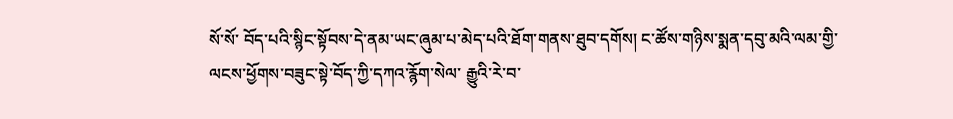སོ་སོ་ བོད་པའི་སྙིང་སྟོབས་དེ་ནམ་ཡང་ཞུམ་པ་མེད་པའི་ཐོག་གནས་ཐུབ་དགོས། ང་ཚོས་གཉིས་སྨན་དབུ་མའི་ལམ་གྱི་ལངས་ཕྱོགས་བཟུང་སྟེ་བོད་ཀྱི་དཀའ་རྙོག་སེལ་ རྒྱུའི་རེ་བ་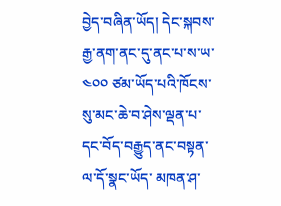བྱེད་བཞིན་ཡོད། དེང་སྐབས་རྒྱ་ནག་ནང་དུ་ནང་པ་ས་ཡ་ ༤༠༠ ཙམ་ཡོད་པའི་ཁོངས་སུ་མང་ཆེ་བ་ཤེས་ལྡན་པ་དང་བོད་བརྒྱུད་ནང་བསྟན་ལ་དོ་སྣང་ཡོད་ མཁན་ཤ་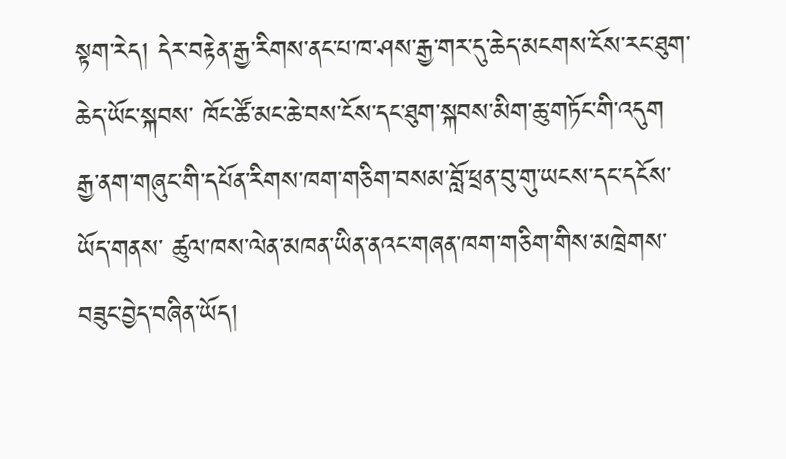སྟག་རེད། དེར་བརྟེན་རྒྱ་རིགས་ནང་པ་ཁ་ཤས་རྒྱ་གར་དུ་ཆེད་མངགས་ངོས་རང་ཐུག་ཆེད་ཡོང་སྐབས་ ཁོང་ཚོ་མང་ཆེ་བས་ངོས་དང་ཐུག་སྐབས་མིག་ཆུ་གཏོང་གི་འདུག རྒྱ་ནག་གཞུང་གི་དཔོན་རིགས་ཁག་གཅིག་བསམ་བློ་ཕྲན་བུ་གུ་ཡངས་དང་དངོས་ཡོད་གནས་ ཚུལ་ཁས་ལེན་མཁན་ཡིན་ནའང་གཞན་ཁག་གཅིག་གིས་མཁྲེགས་བཟུང་བྱེད་བཞིན་ཡོད།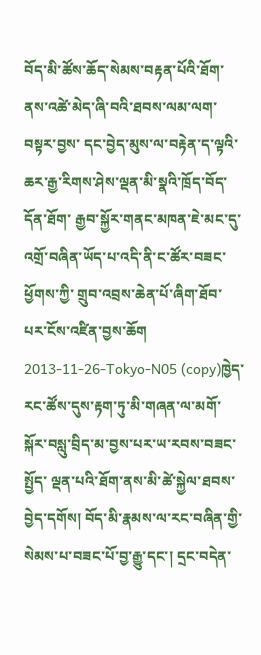བོད་མི་ཚོས་ཆོད་སེམས་བརྟན་པོའི་ཐོག་ནས་འཚེ་མེད་ཞི་བའི་ཐབས་ལམ་ལག་བསྟར་བྱས་ དང་བྱེད་མུས་ལ་བརྟེན་ད་ལྟའི་ཆར་རྒྱ་རིགས་ཤེས་ལྡན་མི་སྣའི་ཁྲོད་བོད་དོན་ཐོག་ རྒྱབ་སྐྱོར་གནང་མཁན་ཇེ་མང་དུ་འགྲོ་བཞིན་ཡོད་པ་འདི་ནི་ང་ཚོར་བཟང་ཕྱོགས་ཀྱི་ གྲུབ་འབྲས་ཆེན་པོ་ཞིག་ཐོབ་པར་ངོས་འཛིན་བྱས་ཆོག
2013-11-26-Tokyo-N05 (copy)ཁྱེད་ རང་ཚོས་དུས་རྟག་ཏུ་མི་གཞན་ལ་མགོ་སྐོར་བསླུ་བྲིད་མ་བྱས་པར་ཡ་རབས་བཟང་སྤྱོད་ ལྡན་པའི་ཐོག་ནས་མི་ཚེ་སྐྱེལ་ཐབས་བྱེད་དགོས། བོད་མི་རྣམས་ལ་རང་བཞིན་གྱི་སེམས་པ་བཟང་པོ་བྱ་རྒྱུ་དང་། དྲང་བདེན་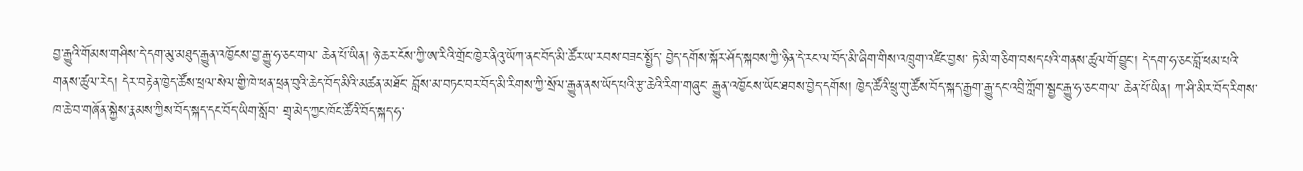བྱ་རྒྱུའི་གོམས་གཤིས་དེ་དག་མུ་མཐུད་རྒྱུན་འཁྱོངས་བྱ་རྒྱུ་ཧ་ཅང་གལ་ ཆེན་པོ་ཡིན། ཉེ་ཆར་ངོས་ཀྱི་ཨ་རིའི་གྲོང་ཁྱེར་ནིའུ་ཡོཀ་ནང་བོད་མི་ཚོར་ཡ་རབས་བཟང་སྤྱོད་ བྱེད་དགོས་སྐོར་ཤོད་སྐབས་ཀྱི་ཉིན་དེ་རང་ལ་བོད་མི་ཞིག་གིས་འཁྲུག་འཛིང་བྱས་ ཏེ་མི་གཅིག་བསད་པའི་གནས་ཚུལ་གོ་བྱུང་། དེ་དག་ཧ་ཅང་བློ་ཕམ་པའི་གནས་ཚུལ་རེད། དེར་བརྟེན་ཁྱེད་ཚོས་ཕྲལ་སེལ་གྱི་ཁེ་ཕན་ཕྲན་བུའི་ཆེད་བོད་མིའི་མཚན་མཐོང་ བློས་མ་བཏང་བར་བོད་མི་རིགས་ཀྱི་སྲོལ་རྒྱུན་ནས་ཡོད་པའི་རྩ་ཆེའི་རིག་གཞུང་ རྒྱུན་འཁྱོངས་ཡོང་ཐབས་བྱེད་དགོས། ཁྱེད་ཚོའི་ཕྲུ་གུ་ཚོས་བོད་སྐད་རྒྱག་རྒྱུ་དང་འབྲི་ཀློག་སྦྱང་རྒྱུ་ཧ་ཅང་གལ་ ཆེན་པོ་ཡིན། ཀ་ཤི་མིར་བོད་རིགས་ཁ་ཆེ་བ་གཞོན་སྐྱེས་རྣམས་ཀྱིས་བོད་སྐད་དང་བོད་ཡིག་སློབ་ གྲྭ་མེད་ཀྱང་ཁོང་ཚོའི་བོད་སྐད་ཧ་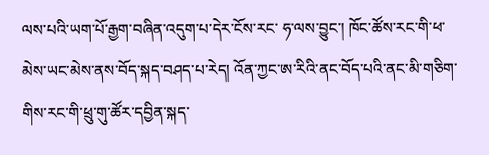ལས་པའི་ཡག་པོ་རྒྱག་བཞིན་འདུག་པ་དེར་ངོས་རང་ ཧ་ལས་བྱུང་། ཁོང་ཚོས་རང་གི་ཕ་མེས་ཡང་མེས་ནས་བོད་སྐད་བཤད་པ་རེད། འོན་ཀྱང་ཨ་རིའི་ནང་བོད་པའི་ནང་མི་གཅིག་གིས་རང་གི་ཕྲུ་གུ་ཚོར་དབྱིན་སྐད་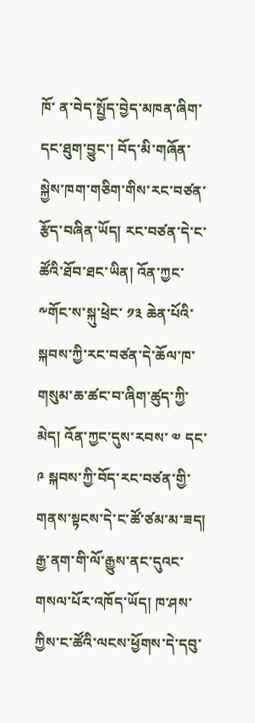ཁོ་ ན་བེད་སྤྱོད་བྱེད་མཁན་ཞིག་དང་ཐུག་བྱུང་། བོད་མི་གཞོན་སྐྱེས་ཁག་གཅིག་གིས་རང་བཙན་རྩོད་བཞིན་ཡོད། རང་བཙན་དེ་ང་ཚོའི་ཐོབ་ཐང་ཡིན། འོན་ཀྱང་༸གོང་ས་སྐུ་ཕྲེང་ ༡༣ ཆེན་པོའི་སྐབས་ཀྱི་རང་བཙན་དེ་ཆོལ་ཁ་གསུམ་ཆ་ཚང་བ་ཞིག་ཚུད་ཀྱི་མེད། འོན་ཀྱང་དུས་རབས་ ༧ དང་ ༩ སྐབས་ཀྱི་བོད་རང་བཙན་གྱི་གནས་སྟངས་དེ་ང་ཚོ་ཙམ་མ་ཟད། རྒྱ་ནག་གི་ལོ་རྒྱུས་ནང་དུའང་གསལ་པོར་འཁོད་ཡོད། ཁ་ཤས་ཀྱིས་ང་ཚོའི་ལངས་ཕྱོགས་དེ་དབུ་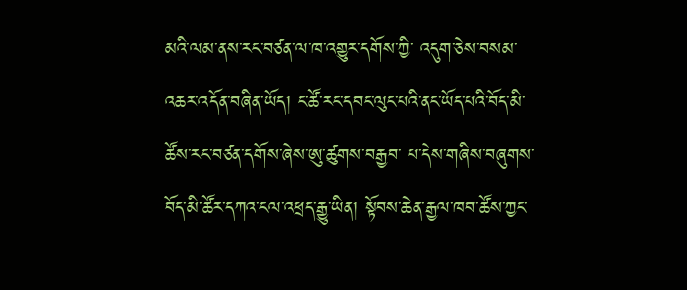མའི་ལམ་ནས་རང་བཙན་ལ་ཁ་འགྱུར་དགོས་ཀྱི་ འདུག་ཅེས་བསམ་འཆར་འདོན་བཞིན་ཡོད། ང་ཚོ་རང་དབང་ལུང་པའི་ནང་ཡོད་པའི་བོད་མི་ཚོས་རང་བཙན་དགོས་ཞེས་ཨུ་ཚུགས་བརྒྱབ་ པ་དེས་གཞིས་བཞུགས་བོད་མི་ཚོར་དཀའ་ངལ་འཕྲད་རྒྱུ་ཡིན། སྟོབས་ཆེན་རྒྱལ་ཁབ་ཚོས་ཀྱང་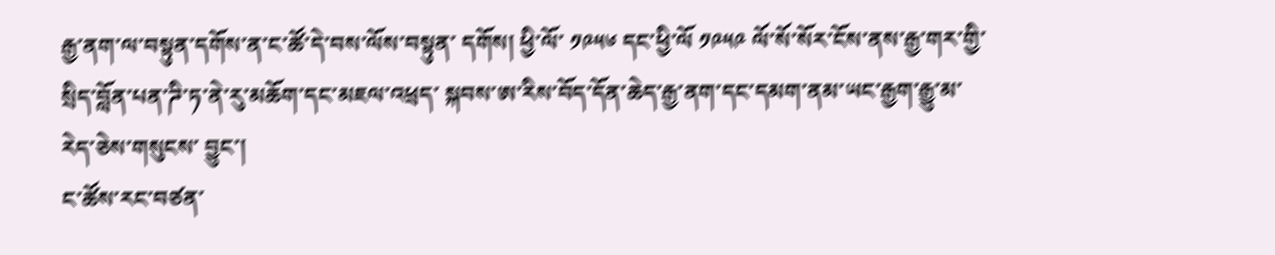རྒྱ་ནག་ལ་བསྟུན་དགོས་ན་ང་ཚོ་དེ་བས་ལོས་བསྟུན་ དགོས། ཕྱི་ལོ་ ༡༩༥༦ དང་ཕྱི་ལོ ༡༩༥༩ ལོ་སོ་སོར་ངོས་ནས་རྒྱ་གར་གྱི་སྲིད་བློན་པན་ཌི་ཏ་ནེ་རུ་མཆོག་དང་མཇལ་འཕྲད་ སྐབས་ཨ་རིས་བོད་དོན་ཆེད་རྒྱ་ནག་དང་དམག་ནམ་ཡང་རྒྱག་རྒྱུ་མ་རེད་ཅེས་གསུངས་ བྱུང་།
ང་ཚོས་རང་བཙན་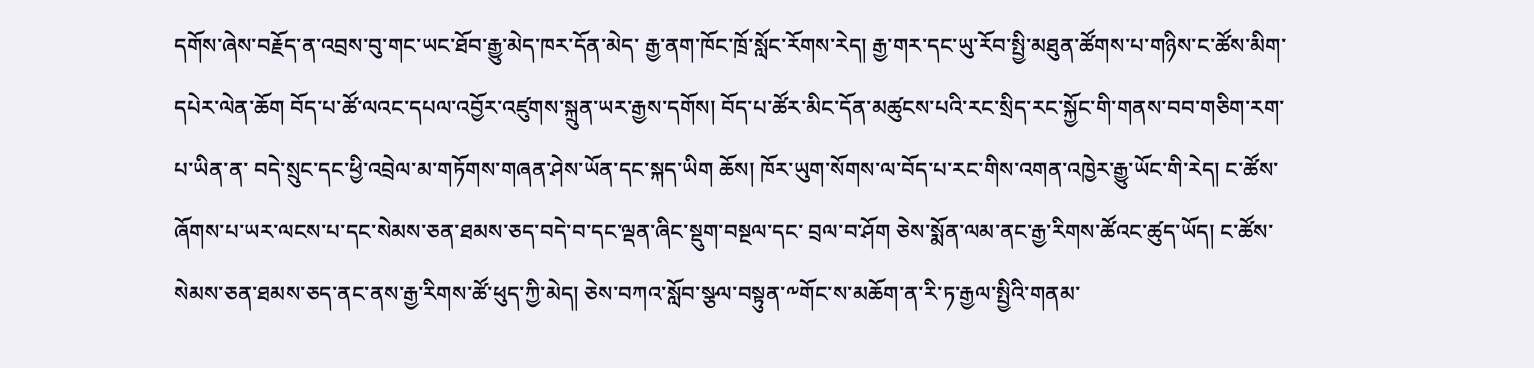དགོས་ཞེས་བརྗོད་ན་འབྲས་བུ་གང་ཡང་ཐོབ་རྒྱུ་མེད་ཁར་དོན་མེད་ རྒྱ་ནག་ཁོང་ཁྲོ་སློང་རོགས་རེད། རྒྱ་གར་དང་ཡུ་རོབ་སྤྱི་མཐུན་ཚོགས་པ་གཉིས་ང་ཚོས་མིག་དཔེར་ལེན་ཆོག བོད་པ་ཚོ་ལའང་དཔལ་འབྱོར་འཛུགས་སྐྲུན་ཡར་རྒྱས་དགོས། བོད་པ་ཚོར་མིང་དོན་མཚུངས་པའི་རང་སྲིད་རང་སྐྱོང་གི་གནས་བབ་གཅིག་རག་པ་ཡིན་ན་ བདེ་སྲུང་དང་ཕྱི་འབྲེལ་མ་གཏོགས་གཞན་ཤེས་ཡོན་དང་སྐད་ཡིག ཆོས། ཁོར་ཡུག་སོགས་ལ་བོད་པ་རང་གིས་འགན་འཁྱེར་རྒྱུ་ཡོང་གི་རེད། ང་ཚོས་ཞོགས་པ་ཡར་ལངས་པ་དང་སེམས་ཅན་ཐམས་ཅད་བདེ་བ་དང་ལྡན་ཞིང་སྡུག་བསྔལ་དང་ བྲལ་བ་ཤོག ཅེས་སྨོན་ལམ་ནང་རྒྱ་རིགས་ཚོའང་ཚུད་ཡོད། ང་ཚོས་སེམས་ཅན་ཐམས་ཅད་ནང་ནས་རྒྱ་རིགས་ཚོ་ཕུད་ཀྱི་མེད། ཅེས་བཀའ་སློབ་སྩལ་བསྟུན་༸གོང་ས་མཆོག་ན་རི་ཏ་རྒྱལ་སྤྱིའི་གནམ་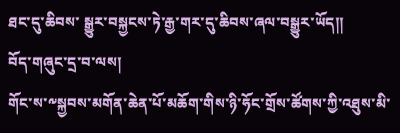ཐང་དུ་ཆིབས་ སྒྱུར་བསྐྱངས་ཏེ་རྒྱ་གར་དུ་ཆིབས་ཞལ་བསྒྱུར་ཡོད།།
བོད་གཞུང་དྲ་བ་ལས།
གོང་ས་༸སྐྱབས་མགོན་ཆེན་པོ་མཆོག་གིས་ཉི་ཧོང་གྲོས་ཚོགས་ཀྱི་འཐུས་མི་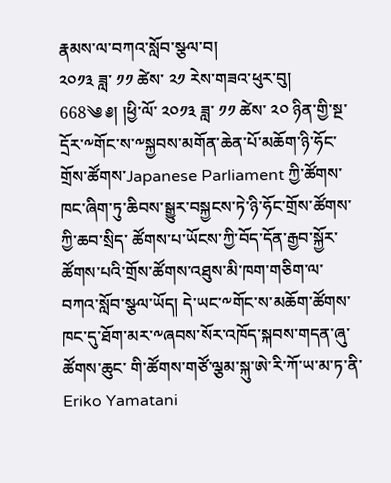རྣམས་ལ་བཀའ་སློབ་སྩལ་བ།
༢༠༡༣ ཟླ་ ༡༡ ཚེས་ ༢༡ རེས་གཟའ་ཕུར་བུ།
668༄ ༅། །ཕྱི་ལོ་ ༢༠༡༣ ཟླ་ ༡༡ ཚེས་ ༢༠ ཉིན་གྱི་སྔ་དྲོར་༸གོང་ས་༸སྐྱབས་མགོན་ཆེན་པོ་མཆོག་ཉི་ཧོང་གྲོས་ཚོགས་Japanese Parliament ཀྱི་ཚོགས་ཁང་ཞིག་ཏུ་ཆིབས་སྒྱུར་བསྐྱངས་ཏེ་ཉི་ཧོང་གྲོས་ཚོགས་ཀྱི་ཆབ་སྲིད་ ཚོགས་པ་ཡོངས་ཀྱི་བོད་དོན་རྒྱབ་སྐྱོར་ཚོགས་པའི་གྲོས་ཚོགས་འཐུས་མི་ཁག་གཅིག་ལ་ བཀའ་སློབ་སྩལ་ཡོད། དེ་ཡང་༸གོང་ས་མཆོག་ཚོགས་ཁང་དུ་ཐོག་མར་༸ཞབས་སོར་འཁོད་སྐབས་གདན་ཞུ་ཚོགས་ཆུང་ གི་ཚོགས་གཙོ་ལྕམ་སྐུ་ཨེ་རི་ཀོ་ཡ་མ་ཏ་ནི་ Eriko Yamatani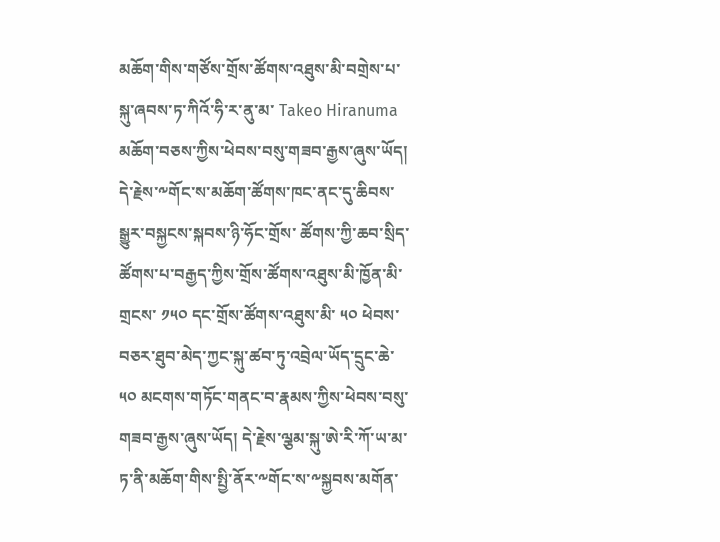མཆོག་གིས་གཙོས་གྲོས་ཚོགས་འཐུས་མི་བགྲེས་པ་སྐུ་ཞབས་ཏ་ཀིའོ་ཧི་ར་ནུ་མ་ Takeo Hiranuma མཆོག་བཅས་ཀྱིས་ཕེབས་བསུ་གཟབ་རྒྱས་ཞུས་ཡོད། དེ་རྗེས་༸གོང་ས་མཆོག་ཚོགས་ཁང་ནང་དུ་ཆིབས་སྒྱུར་བསྐྱངས་སྐབས་ཉི་ཧོང་གྲོས་ ཚོགས་ཀྱི་ཆབ་སྲིད་ཚོགས་པ་བརྒྱད་ཀྱིས་གྲོས་ཚོགས་འཐུས་མི་ཁྱོན་མི་གྲངས་ ༡༥༠ དང་གྲོས་ཚོགས་འཐུས་མི་ ༥༠ ཕེབས་བཅར་ཐུབ་མེད་ཀྱང་སྐུ་ཚབ་ཏུ་འབྲེལ་ཡོད་དྲུང་ཆེ་ ༥༠ མངགས་གཏོང་གནང་བ་རྣམས་ཀྱིས་ཕེབས་བསུ་གཟབ་རྒྱས་ཞུས་ཡོད། དེ་རྗེས་ལྕམ་སྐུ་ཨེ་རི་ཀོ་ཡ་མ་ཏ་ནི་མཆོག་གིས་སྤྱི་ནོར་༸གོང་ས་༸སྐྱབས་མགོན་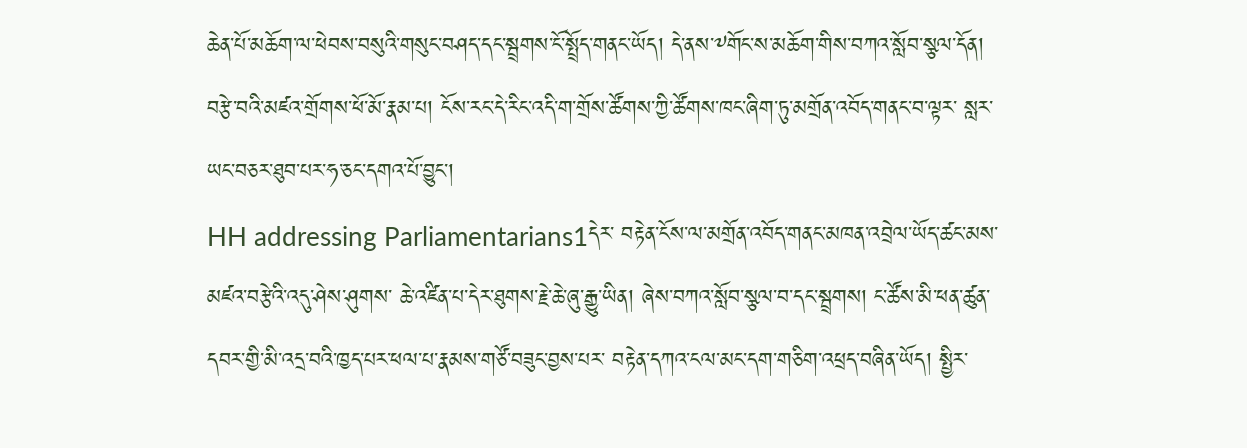ཆེན་པོ་མཆོག་ལ་ཕེབས་བསུའི་གསུང་བཤད་དང་སྦྲགས་ངོ་སྤྲོད་གནང་ཡོད། དེ་ནས་༸གོང་ས་མཆོག་གིས་བཀའ་སློབ་སྩལ་དོན། བརྩེ་བའི་མཛའ་གྲོགས་ཕོ་མོ་རྣམ་པ། ངོས་རང་དེ་རིང་འདི་ག་གྲོས་ཚོགས་ཀྱི་ཚོགས་ཁང་ཞིག་ཏུ་མགྲོན་འབོད་གནང་བ་ལྟར་ སླར་ཡང་བཅར་ཐུབ་པར་ཧ་ཅང་དགའ་པོ་བྱུང་།
HH addressing Parliamentarians1དེར་ བརྟེན་ངོས་ལ་མགྲོན་འབོད་གནང་མཁན་འབྲེལ་ཡོད་ཚང་མས་མཛའ་བརྩེའི་འདུ་ཤེས་ཤུགས་ ཆེ་འཛིན་པ་དེར་ཐུགས་རྗེ་ཆེ་ཞུ་རྒྱུ་ཡིན། ཞེས་བཀའ་སློབ་སྩལ་བ་དང་སྦྲགས། ང་ཚོས་མི་ཕན་ཚུན་དབར་གྱི་མི་འདྲ་བའི་ཁྱད་པར་ཕལ་པ་རྣམས་གཙོ་བཟུང་བྱས་པར་ བརྟེན་དཀའ་ངལ་མང་དག་གཅིག་འཕྲད་བཞིན་ཡོད། སྤྱིར་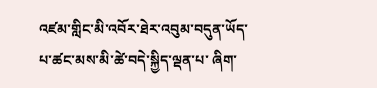འཛམ་གླིང་མི་འབོར་ཐེར་འབུམ་བདུན་ཡོད་པ་ཚང་མས་མི་ཚེ་བདེ་སྐྱིད་ལྡན་པ་ ཞིག་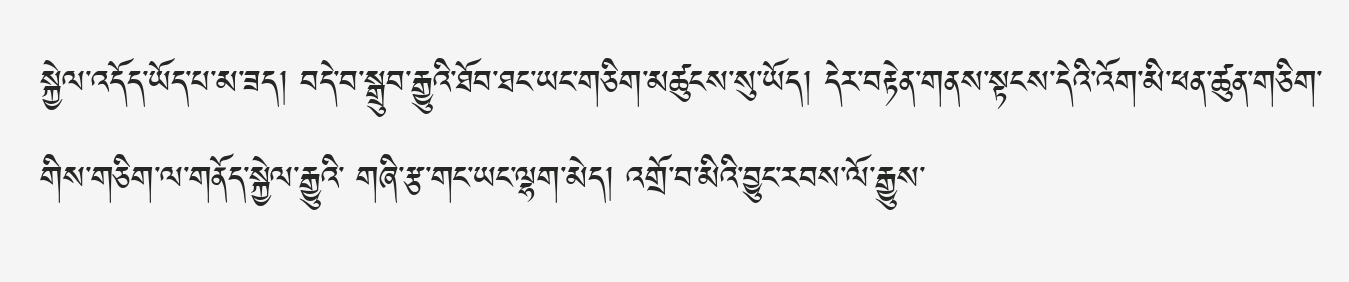སྐྱེལ་འདོད་ཡོད་པ་མ་ཟད། བདེ་བ་སྒྲུབ་རྒྱུའི་ཐོབ་ཐང་ཡང་གཅིག་མཚུངས་སུ་ཡོད། དེར་བརྟེན་གནས་སྟངས་དེའི་འོག་མི་ཕན་ཚུན་གཅིག་གིས་གཅིག་ལ་གནོད་སྐྱེལ་རྒྱུའི་ གཞི་རྩ་གང་ཡང་ལྷག་མེད། འགྲོ་བ་མིའི་བྱུང་རབས་ལོ་རྒྱུས་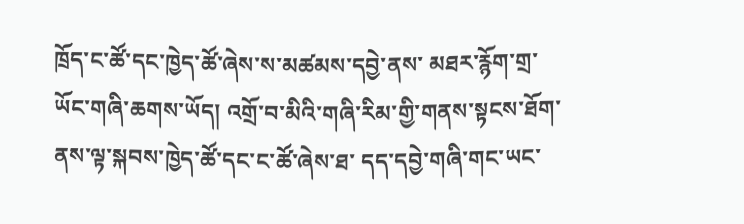ཁྲོད་ང་ཚོ་དང་ཁྱེད་ཚོ་ཞེས་ས་མཚམས་དབྱེ་ནས་ མཐར་རྙོག་གྲ་ཡོང་གཞི་ཆགས་ཡོད། འགྲོ་བ་མིའི་གཞི་རིམ་གྱི་གནས་སྟངས་ཐོག་ནས་ལྟ་སྐབས་ཁྱེད་ཚོ་དང་ང་ཚོ་ཞེས་ཐ་ དད་དབྱེ་གཞི་གང་ཡང་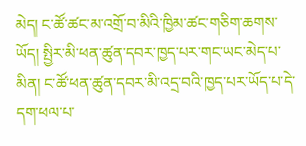མེད། ང་ཚོ་ཚང་མ་འགྲོ་བ་མིའི་ཁྱིམ་ཚང་གཅིག་ཆགས་ཡོད། སྤྱིར་མི་ཕན་ཚུན་དབར་ཁྱད་པར་གང་ཡང་མེད་པ་མིན། ང་ཚོ་ཕན་ཚུན་དབར་མི་འདྲ་བའི་ཁྱད་པར་ཡོད་པ་དེ་དག་ཕལ་པ་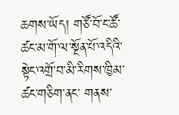ཆགས་ཡོད། གཙོ་བོ་ང་ཚོ་ཚང་མ་གོ་ལ་སྔོན་པོ་འདིའི་སྟེང་འགྲོ་བ་མི་རིགས་ཁྱིམ་ཚང་གཅིག་ནང་ གནས་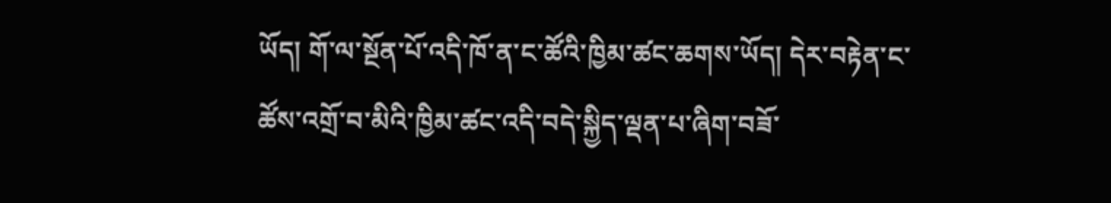ཡོད། གོ་ལ་སྔོན་པོ་འདི་ཁོ་ན་ང་ཚོའི་ཁྱིམ་ཚང་ཆགས་ཡོད། དེར་བརྟེན་ང་ཚོས་འགྲོ་བ་མིའི་ཁྱིམ་ཚང་འདི་བདེ་སྐྱིད་ལྡན་པ་ཞིག་བཟོ་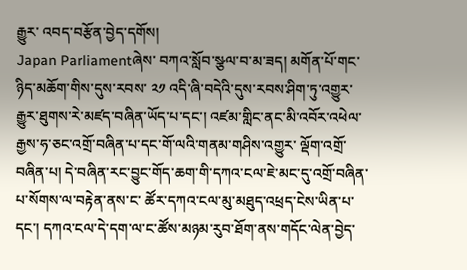རྒྱུར་ འབད་བརྩོན་བྱེད་དགོས།
Japan Parliamentཞེས་ བཀའ་སློབ་སྩལ་བ་མ་ཟད། མགོན་པོ་གང་ཉིད་མཆོག་གིས་དུས་རབས་ ༢༡ འདི་ཞི་བདེའི་དུས་རབས་ཤིག་ཏུ་འགྱུར་རྒྱུར་ཐུགས་རེ་མཛད་བཞིན་ཡོད་པ་དང་། འཛམ་གླིང་ནང་མི་འབོར་འཕེལ་རྒྱས་ཧ་ཅང་འགྲོ་བཞིན་པ་དང་གོ་ལའི་གནམ་གཤིས་འགྱུར་ ལྡོག་འགྲོ་བཞིན་པ། དེ་བཞིན་རང་བྱུང་གོད་ཆག་གི་དཀའ་ངལ་ཇེ་མང་དུ་འགྲོ་བཞིན་པ་སོགས་ལ་བརྟེན་ནས་ང་ ཚོར་དཀའ་ངལ་མུ་མཐུད་འཕྲད་ངེས་ཡིན་པ་དང་། དཀའ་ངལ་དེ་དག་ལ་ང་ཚོས་མཉམ་རུབ་ཐོག་ནས་གདོང་ལེན་བྱེད་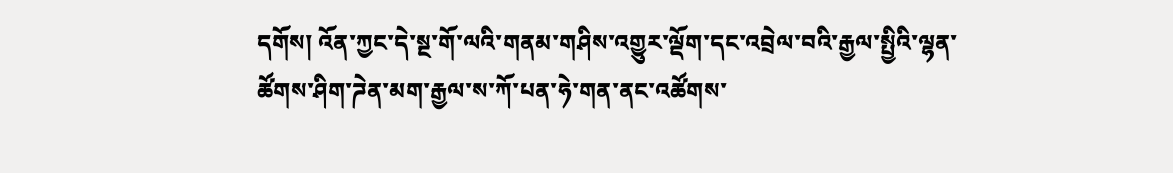དགོས། འོན་ཀྱང་དེ་སྔ་གོ་ལའི་གནམ་གཤིས་འགྱུར་ལྡོག་དང་འབྲེལ་བའི་རྒྱལ་སྤྱིའི་ལྷན་ ཚོགས་ཤིག་ཌེན་མག་རྒྱལ་ས་ཀོ་པན་ཧེ་གན་ནང་འཚོགས་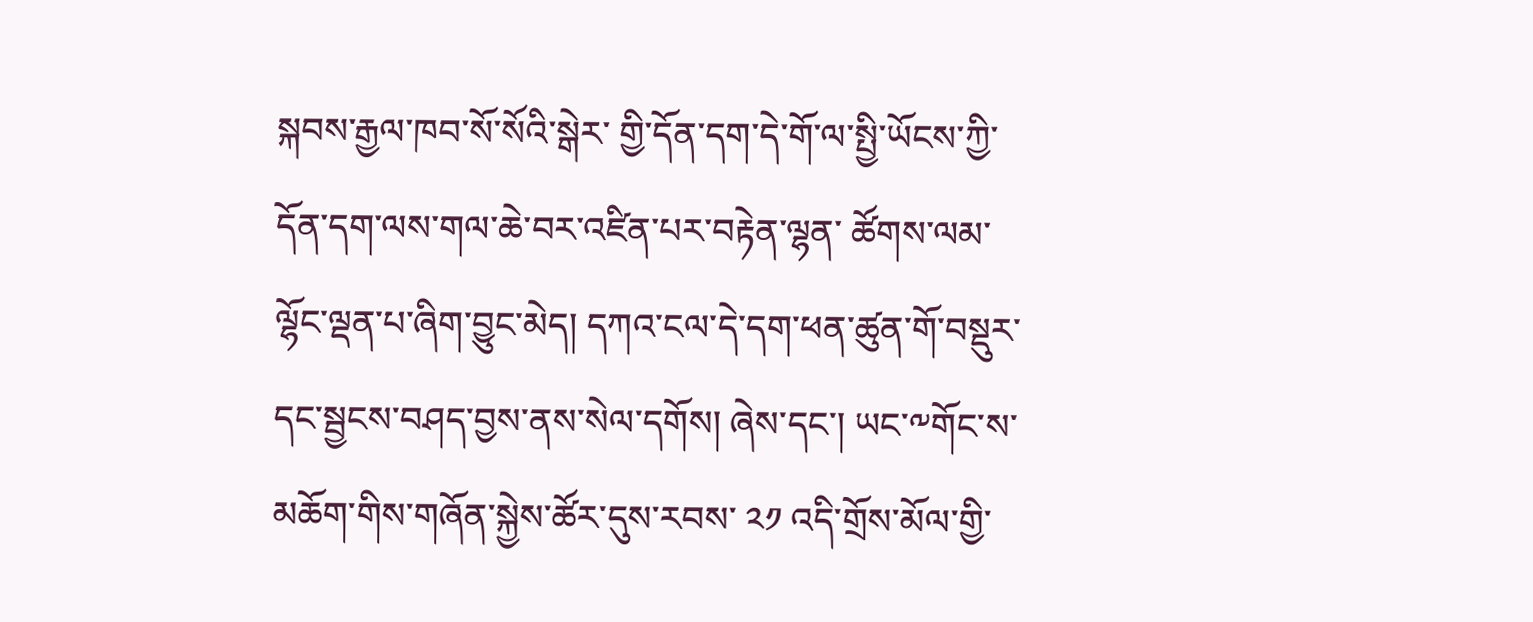སྐབས་རྒྱལ་ཁབ་སོ་སོའི་སྒེར་ གྱི་དོན་དག་དེ་གོ་ལ་སྤྱི་ཡོངས་ཀྱི་དོན་དག་ལས་གལ་ཆེ་བར་འཛིན་པར་བརྟེན་ལྷན་ ཚོགས་ལམ་ལྷོང་ལྡན་པ་ཞིག་བྱུང་མེད། དཀའ་ངལ་དེ་དག་ཕན་ཚུན་གོ་བསྡུར་དང་སྦྱངས་བཤད་བྱས་ནས་སེལ་དགོས། ཞེས་དང་། ཡང་༸གོང་ས་མཆོག་གིས་གཞོན་སྐྱེས་ཚོར་དུས་རབས་ ༢༡ འདི་གྲོས་མོལ་གྱི་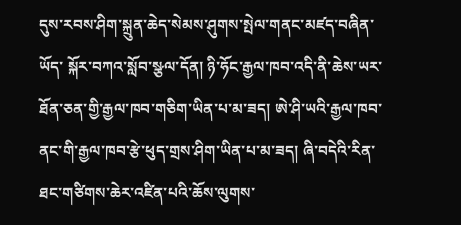དུས་རབས་ཤིག་སྐྲུན་ཆེད་སེམས་ཤུགས་སྤེལ་གནང་མཛད་བཞིན་ཡོད་ སྐོར་བཀའ་སློབ་སྩལ་དོན། ཉི་ཧོང་རྒྱལ་ཁབ་འདི་ནི་ཆེས་ཡར་ཐོན་ཅན་གྱི་རྒྱལ་ཁབ་གཅིག་ཡིན་པ་མ་ཟད། ཨེ་ཤི་ཡའི་རྒྱལ་ཁབ་ནང་གི་རྒྱལ་ཁབ་རྩེ་ཕུད་གྲས་ཤིག་ཡིན་པ་མ་ཟད། ཞི་བདེའི་རིན་ཐང་གཙིགས་ཆེར་འཛིན་པའི་ཆོས་ལུགས་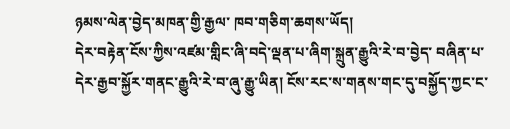ཉམས་ལེན་བྱེད་མཁན་གྱི་རྒྱལ་ ཁབ་གཅིག་ཆགས་ཡོད།
དེར་བརྟེན་ངོས་ཀྱིས་འཛམ་གླིང་ཞི་བདེ་ལྡན་པ་ཞིག་སྐྲུན་རྒྱུའི་རེ་བ་བྱེད་ བཞིན་པ་དེར་རྒྱབ་སྐྱོར་གནང་རྒྱུའི་རེ་བ་ཞུ་རྒྱུ་ཡིན། ངོས་རང་ས་གནས་གང་དུ་བསྐྱོད་ཀྱང་ང་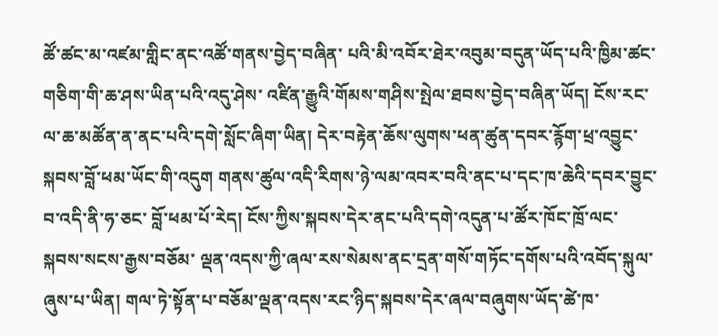ཚོ་ཚང་མ་འཛམ་གླིང་ནང་འཚོ་གནས་བྱེད་བཞིན་ པའི་མི་འབོར་ཐེར་འབུམ་བདུན་ཡོད་པའི་ཁྱིམ་ཚང་གཅིག་གི་ཆ་ཤས་ཡིན་པའི་འདུ་ཤེས་ འཛིན་རྒྱུའི་གོམས་གཤིས་སྤེལ་ཐབས་བྱེད་བཞིན་ཡོད། ངོས་རང་ལ་ཆ་མཚོན་ན་ནང་པའི་དགེ་སློང་ཞིག་ཡིན། དེར་བརྟེན་ཆོས་ལུགས་ཕན་ཚུན་དབར་རྙོག་ཕྲ་འབྱུང་སྐབས་བློ་ཕམ་ཡོང་གི་འདུག གནས་ཚུལ་འདི་རིགས་ཉེ་ལམ་འབར་བའི་ནང་པ་དང་ཁ་ཆེའི་དབར་བྱུང་བ་འདི་ནི་ཧ་ཅང་ བློ་ཕམ་པོ་རེད། ངོས་ཀྱིས་སྐབས་དེར་ནང་པའི་དགེ་འདུན་པ་ཚོར་ཁོང་ཁྲོ་ལང་སྐབས་སངས་རྒྱས་བཅོམ་ ལྡན་འདས་ཀྱི་ཞལ་རས་སེམས་ནང་དྲན་གསོ་གཏོང་དགོས་པའི་འབོད་སྐུལ་ཞུས་པ་ཡིན། གལ་ཏེ་སྟོན་པ་བཅོམ་ལྡན་འདས་རང་ཉིད་སྐབས་དེར་ཞལ་བཞུགས་ཡོད་ཚེ་ཁ་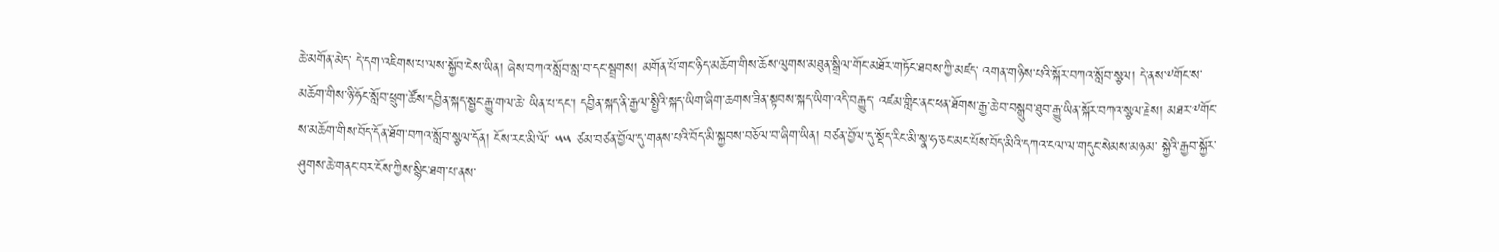ཆེ་མགོན་མེད་ དེ་དག་འཇིགས་པ་ལས་སྐྱོབ་ངེས་ཡིན། ཞེས་བཀའ་སློབ་སླ་བ་དང་སྦྲགས། མགོན་པོ་གང་ཉིད་མཆོག་གིས་ཆོས་ལུགས་མཐུན་སྒྲིལ་གོང་མཐོར་གཏོང་ཐབས་ཀྱི་མཛད་ འགན་གཉིས་པའི་སྐོར་བཀའ་སློབ་སྩལ། དེ་ནས་༸གོང་ས་མཆོག་གིས་ཉི་ཧོང་སློབ་ཕྲུག་ཚོས་དབྱིན་སྐད་སྦྱང་རྒྱུ་གལ་ཆེ་ ཡིན་པ་དང་། དབྱིན་སྐད་ནི་རྒྱལ་སྤྱིའི་སྐད་ཡིག་ཞིག་ཆགས་ཟིན་སྟབས་སྐད་ཡིག་འདི་བརྒྱུད་ འཛམ་གླིང་ནང་ཕན་ཐོགས་རྒྱ་ཆེ་བ་བསྒྲུབ་ཐུབ་རྒྱུ་ཡིན་སྐོར་བཀའ་སྩལ་རྗེས། མཐར་༸གོང་ས་མཆོག་གིས་བོད་དོན་ཐོག་བཀའ་སློབ་སྩལ་དོན། ངོས་རང་མི་ལོ་ ༥༥ ཙམ་བཙན་བྱོལ་དུ་གནས་པའི་བོད་མི་སྐྱབས་བཅོལ་བ་ཞིག་ཡིན། བཙན་བྱོལ་དུ་སྡོད་རིང་མི་སྣ་ཧ་ཅང་མང་པོས་བོད་མིའི་དཀའ་ངལ་ལ་གདུང་སེམས་མཉམ་ སྐྱེའི་རྒྱབ་སྐྱོར་ཤུགས་ཆེ་གནང་བར་ངོས་ཀྱིས་སྙིང་ཐག་པ་ནས་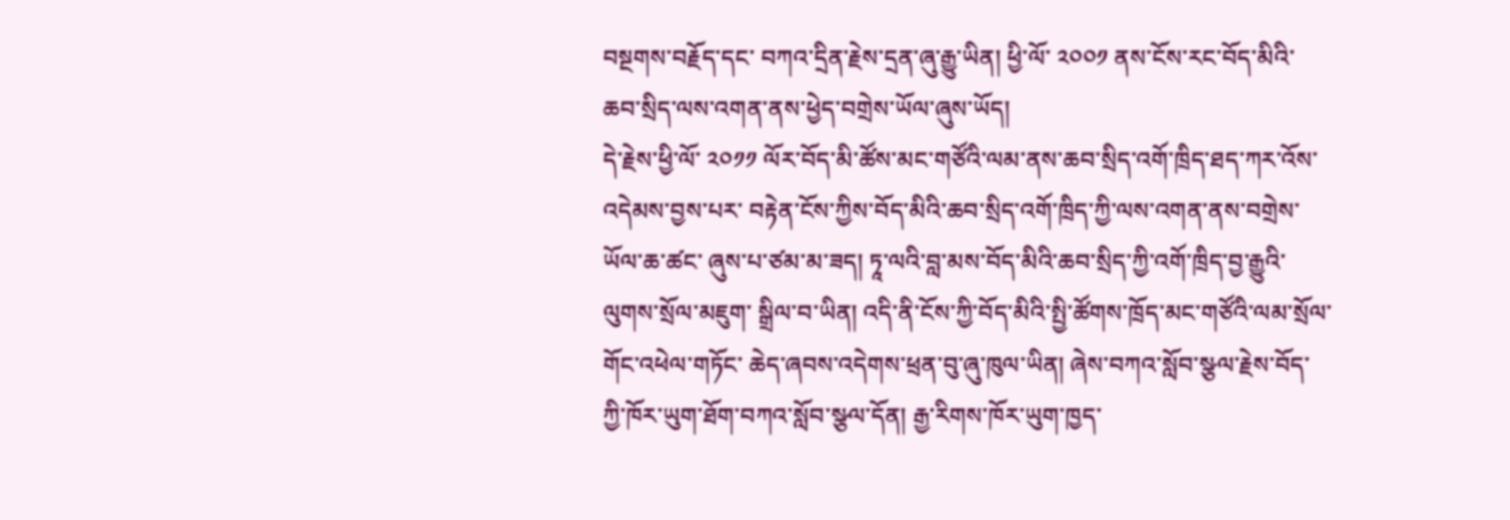བསྔགས་བརྗོད་དང་ བཀའ་དྲིན་རྗེས་དྲན་ཞུ་རྒྱུ་ཡིན། ཕྱི་ལོ་ ༢༠༠༡ ནས་ངོས་རང་བོད་མིའི་ཆབ་སྲིད་ལས་འགན་ནས་ཕྱེད་བགྲེས་ཡོལ་ཞུས་ཡོད།
དེ་རྗེས་ཕྱི་ལོ་ ༢༠༡༡ ལོར་བོད་མི་ཚོས་མང་གཙོའི་ལམ་ནས་ཆབ་སྲིད་འགོ་ཁྲིད་ཐད་ཀར་འོས་འདེམས་བྱས་པར་ བརྟེན་ངོས་ཀྱིས་བོད་མིའི་ཆབ་སྲིད་འགོ་ཁྲིད་ཀྱི་ལས་འགན་ནས་བགྲེས་ཡོལ་ཆ་ཚང་ ཞུས་པ་ཙམ་མ་ཟད། ཏཱ་ལའི་བླ་མས་བོད་མིའི་ཆབ་སྲིད་ཀྱི་འགོ་ཁྲིད་བྱ་རྒྱུའི་ལུགས་སྲོལ་མཇུག་ སྒྲིལ་བ་ཡིན། འདི་ནི་ངོས་ཀྱི་བོད་མིའི་སྤྱི་ཚོགས་ཁྲོད་མང་གཙོའི་ལམ་སྲོལ་གོང་འཕེལ་གཏོང་ ཆེད་ཞབས་འདེགས་ཕྲན་བུ་ཞུ་ཁུལ་ཡིན། ཞེས་བཀའ་སློབ་སྩལ་རྗེས་བོད་ཀྱི་ཁོར་ཡུག་ཐོག་བཀའ་སློབ་སྩལ་དོན། རྒྱ་རིགས་ཁོར་ཡུག་ཁྱད་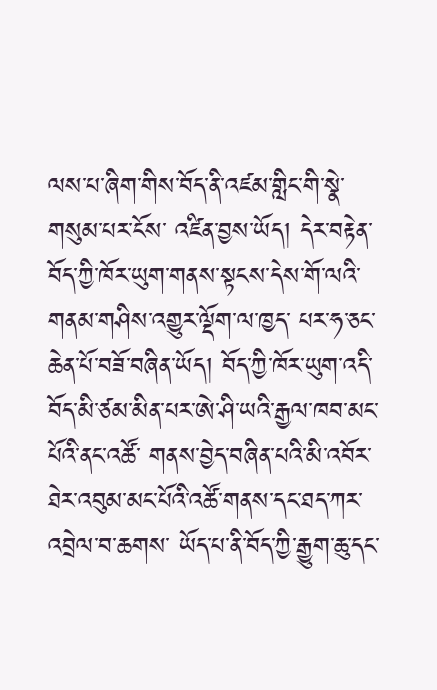ལས་པ་ཞིག་གིས་བོད་ནི་འཛམ་གླིང་གི་སྣེ་གསུམ་པར་ངོས་ འཛིན་བྱས་ཡོད། དེར་བརྟེན་བོད་ཀྱི་ཁོར་ཡུག་གནས་སྟངས་དེས་གོ་ལའི་གནམ་གཤིས་འགྱུར་ལྡོག་ལ་ཁྱད་ པར་ཧ་ཅང་ཆེན་པོ་བཟོ་བཞིན་ཡོད། བོད་ཀྱི་ཁོར་ཡུག་འདི་བོད་མི་ཙམ་མིན་པར་ཨེ་ཤི་ཡའི་རྒྱལ་ཁབ་མང་པོའི་ནང་འཚོ་ གནས་བྱེད་བཞིན་པའི་མི་འབོར་ཐེར་འབུམ་མང་པོའི་འཚོ་གནས་དང་ཐད་ཀར་འབྲེལ་བ་ཆགས་ ཡོད་པ་ནི་བོད་ཀྱི་རྒྱུག་ཆུ་དང་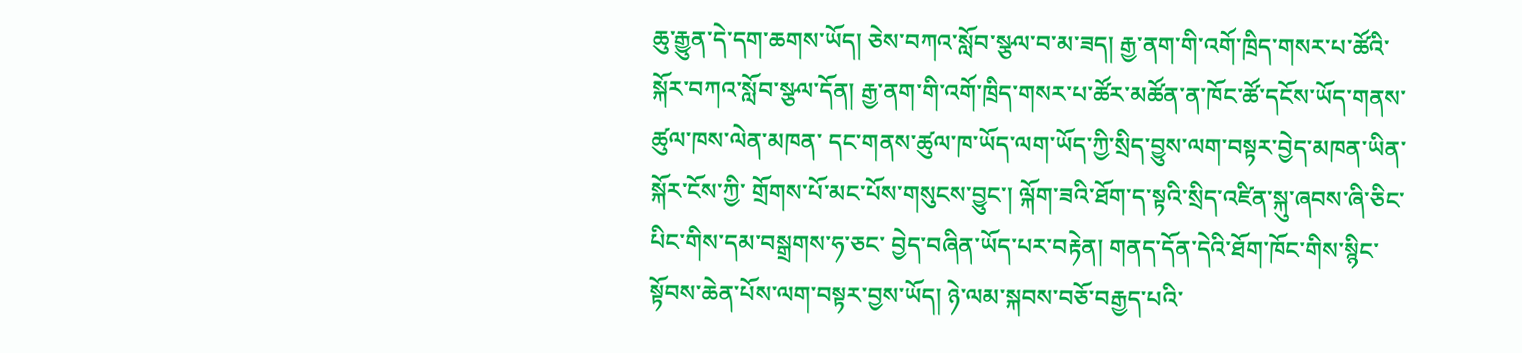ཆུ་རྒྱུན་དེ་དག་ཆགས་ཡོད། ཅེས་བཀའ་སློབ་སྩལ་བ་མ་ཟད། རྒྱ་ནག་གི་འགོ་ཁྲིད་གསར་པ་ཚོའི་སྐོར་བཀའ་སློབ་སྩལ་དོན། རྒྱ་ནག་གི་འགོ་ཁྲིད་གསར་པ་ཚོར་མཚོན་ན་ཁོང་ཚོ་དངོས་ཡོད་གནས་ཚུལ་ཁས་ལེན་མཁན་ དང་གནས་ཚུལ་ཁ་ཡོད་ལག་ཡོད་ཀྱི་སྲིད་བྱུས་ལག་བསྟར་བྱེད་མཁན་ཡིན་སྐོར་ངོས་ཀྱི་ གྲོགས་པོ་མང་པོས་གསུངས་བྱུང་། ལྐོག་ཟའི་ཐོག་ད་སྟའི་སྲིད་འཛིན་སྐུ་ཞབས་ཞི་ཅིང་པིང་གིས་དམ་བསྒྲགས་ཧ་ཅང་ བྱེད་བཞིན་ཡོད་པར་བརྟེན། གནད་དོན་དེའི་ཐོག་ཁོང་གིས་སྙིང་སྟོབས་ཆེན་པོས་ལག་བསྟར་བྱས་ཡོད། ཉེ་ལམ་སྐབས་བཅོ་བརྒྱད་པའི་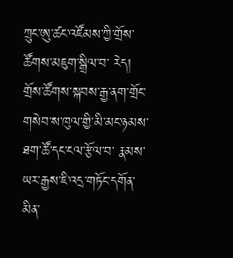ཀྲུང་ཨུ་ཚང་འཛོམས་ཀྱི་གྲོས་ཚོགས་མཇུག་སྒྲིལ་བ་ རེད། གྲོས་ཚོགས་སྐབས་རྒྱ་ནག་གྲོང་གསེབ་ས་ཁུལ་གྱི་མི་མང་ཉམས་ཐག་ཚོ་དང་ངལ་རྩོལ་བ་ རྣམས་ཡར་རྒྱས་ཇི་འདྲ་གཏོང་དགོན་མིན་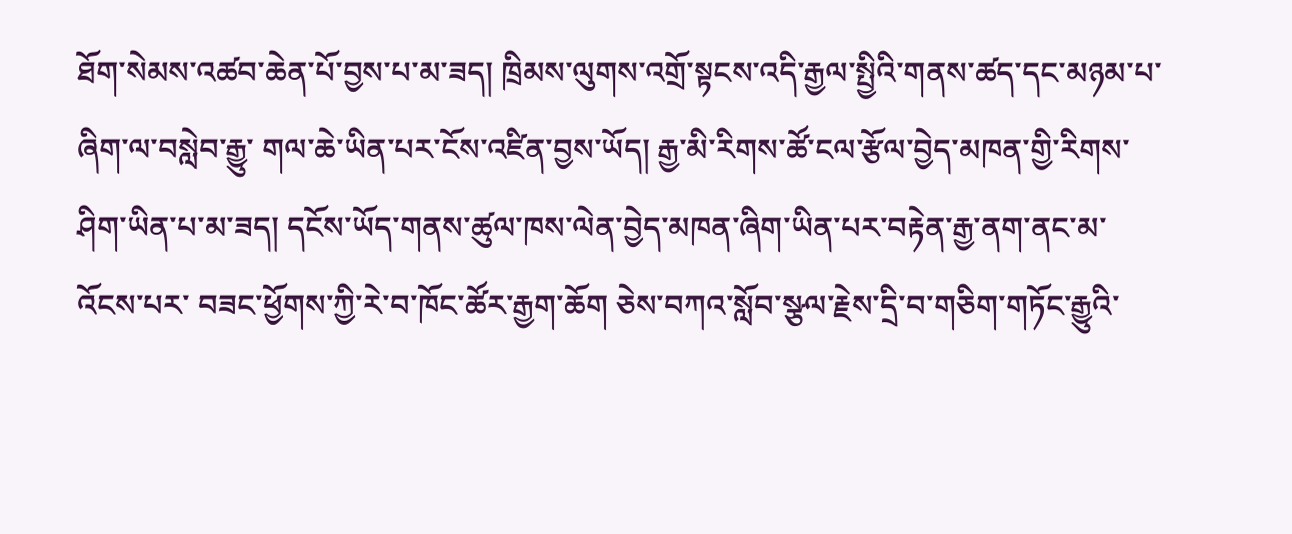ཐོག་སེམས་འཚབ་ཆེན་པོ་བྱས་པ་མ་ཟད། ཁྲིམས་ལུགས་འགྲོ་སྟངས་འདི་རྒྱལ་སྤྱིའི་གནས་ཚད་དང་མཉམ་པ་ཞིག་ལ་བསླེབ་རྒྱུ་ གལ་ཆེ་ཡིན་པར་ངོས་འཛིན་བྱས་ཡོད། རྒྱ་མི་རིགས་ཚོ་ངལ་རྩོལ་བྱེད་མཁན་གྱི་རིགས་ཤིག་ཡིན་པ་མ་ཟད། དངོས་ཡོད་གནས་ཚུལ་ཁས་ལེན་བྱེད་མཁན་ཞིག་ཡིན་པར་བརྟེན་རྒྱ་ནག་ནང་མ་འོངས་པར་ བཟང་ཕྱོགས་ཀྱི་རེ་བ་ཁོང་ཚོར་རྒྱག་ཆོག ཅེས་བཀའ་སློབ་སྩལ་རྗེས་དྲི་བ་གཅིག་གཏོང་རྒྱུའི་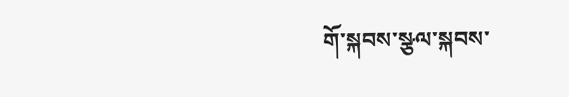གོ་སྐབས་སྩལ་སྐབས་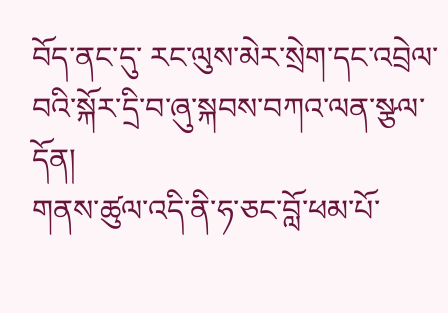བོད་ནང་དུ་ རང་ལུས་མེར་སྲེག་དང་འབྲེལ་བའི་སྐོར་དྲི་བ་ཞུ་སྐབས་བཀའ་ལན་སྩལ་དོན།
གནས་ཚུལ་འདི་ནི་ཧ་ཅང་བློ་ཕམ་པོ་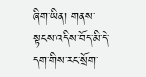ཞིག་ཡིན། གནས་སྟངས་འདིས་བོད་མི་དེ་དག་གིས་རང་སྲོག་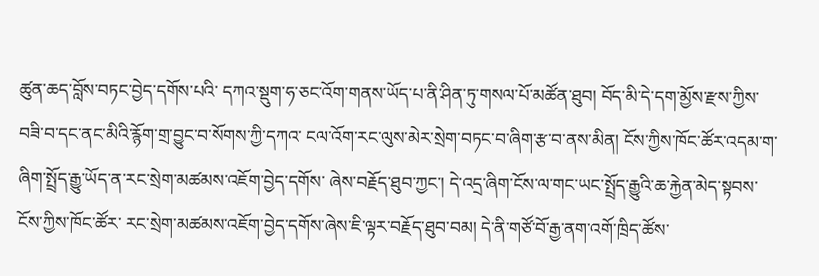ཚུན་ཆད་བློས་བཏང་བྱེད་དགོས་པའི་ དཀའ་སྡུག་ཧ་ཅང་འོག་གནས་ཡོད་པ་ནི་ཤིན་ཏུ་གསལ་པོ་མཚོན་ཐུབ། བོད་མི་དེ་དག་མྱོས་རྫས་ཀྱིས་བཟི་བ་དང་ནང་མིའི་རྙོག་གྲ་བྱུང་བ་སོགས་ཀྱི་དཀའ་ ངལ་འོག་རང་ལུས་མེར་སྲེག་བཏང་བ་ཞིག་རྩ་བ་ནས་མིན། ངོས་ཀྱིས་ཁོང་ཚོར་འདམ་ག་ཞིག་སྤྲོད་རྒྱུ་ཡོད་ན་རང་སྲེག་མཚམས་འཇོག་བྱེད་དགོས་ ཞེས་བརྗོད་ཐུབ་ཀྱང་། དེ་འདྲ་ཞིག་ངོས་ལ་གང་ཡང་སྤྲོད་རྒྱུའི་ཆ་རྐྱེན་མེད་སྟབས་ངོས་ཀྱིས་ཁོང་ཚོར་ རང་སྲེག་མཚམས་འཇོག་བྱེད་དགོས་ཞེས་ཇི་ལྟར་བརྗོད་ཐུབ་བམ། དེ་ནི་གཙོ་བོ་རྒྱ་ནག་འགོ་ཁྲིད་ཚོས་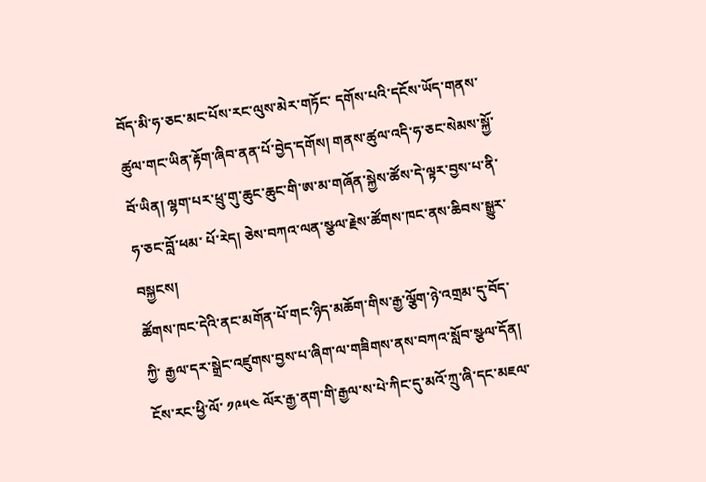བོད་མི་ཧ་ཅང་མང་པོས་རང་ལུས་མེར་གཏོང་ དགོས་པའི་དངོས་ཡོད་གནས་ཚུལ་གང་ཡིན་རྟོག་ཞིབ་ནན་པོ་བྱེད་དགོས། གནས་ཚུལ་འདི་ཧ་ཅང་སེམས་སྐྱོ་བོ་ཡིན། ལྷག་པར་ཕྲུ་གུ་ཆུང་ཆུང་གི་ཨ་མ་གཞོན་སྐྱེས་ཚོས་དེ་ལྟར་བྱས་པ་ནི་ཧ་ཅང་བློ་ཕམ་ པོ་རེད། ཅེས་བཀའ་ལན་སྩལ་རྗེས་ཚོགས་ཁང་ནས་ཆིབས་སྒྱུར་བསྐྱངས།
ཚོགས་ཁང་དེའི་ནང་མགོན་པོ་གང་ཉིད་མཆོག་གིས་རྒྱ་ལྕོག་ཉེ་འགྲམ་དུ་བོད་ཀྱི་ རྒྱལ་དར་སྒྲེང་འཛུགས་བྱས་པ་ཞིག་ལ་གཟིགས་ནས་བཀའ་སློབ་སྩལ་དོན། ངོས་རང་ཕྱི་ལོ་ ༡༩༥༤ ལོར་རྒྱ་ནག་གི་རྒྱལ་ས་པེ་ཀིང་དུ་མའོ་ཀྲུ་ཞི་དང་མཇལ་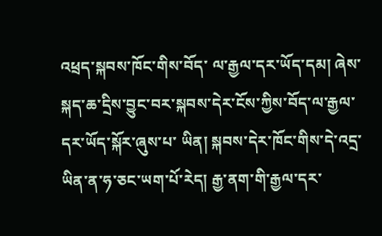འཕྲད་སྐབས་ཁོང་གིས་བོད་ ལ་རྒྱལ་དར་ཡོད་དམ། ཞེས་སྐད་ཆ་དྲིས་བྱུང་བར་སྐབས་དེར་ངོས་ཀྱིས་བོད་ལ་རྒྱལ་དར་ཡོད་སྐོར་ཞུས་པ་ ཡིན། སྐབས་དེར་ཁོང་གིས་དེ་འདྲ་ཡིན་ན་ཧ་ཅང་ཡག་པོ་རེད། རྒྱ་ནག་གི་རྒྱལ་དར་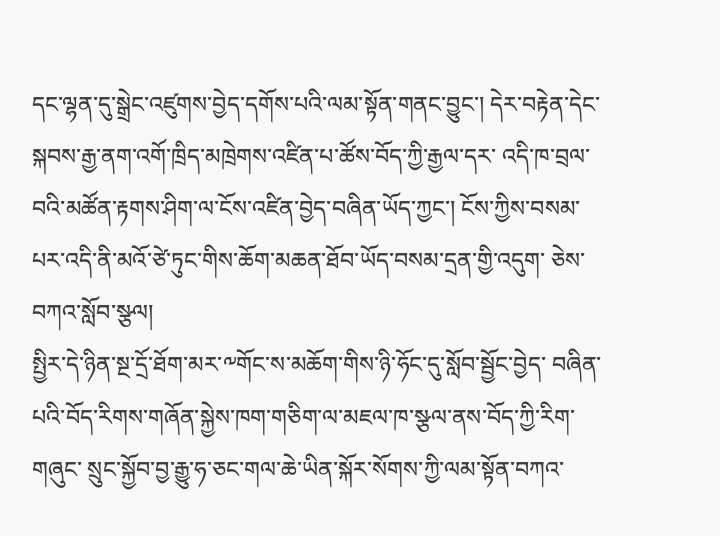དང་ལྷན་དུ་སྒྲེང་འཛུགས་བྱེད་དགོས་པའི་ལམ་སྟོན་གནང་བྱུང་། དེར་བརྟེན་དེང་སྐབས་རྒྱ་ནག་འགོ་ཁྲིད་མཁྲེགས་འཛིན་པ་ཚོས་བོད་ཀྱི་རྒྱལ་དར་ འདི་ཁ་བྲལ་བའི་མཚོན་རྟགས་ཤིག་ལ་ངོས་འཛིན་བྱེད་བཞིན་ཡོད་ཀྱང་། ངོས་ཀྱིས་བསམ་པར་འདི་ནི་མའོ་ཙེ་ཏུང་གིས་ཆོག་མཆན་ཐོབ་ཡོད་བསམ་དྲན་གྱི་འདུག་ ཅེས་བཀའ་སློབ་སྩལ།
སྤྱིར་དེ་ཉིན་སྔ་དྲོ་ཐོག་མར་༸གོང་ས་མཆོག་གིས་ཉི་ཧོང་དུ་སློབ་སྦྱོང་བྱེད་ བཞིན་པའི་བོད་རིགས་གཞོན་སྐྱེས་ཁག་གཅིག་ལ་མཇལ་ཁ་སྩལ་ནས་བོད་ཀྱི་རིག་གཞུང་ སྲུང་སྐྱོབ་བྱ་རྒྱུ་ཧ་ཅང་གལ་ཆེ་ཡིན་སྐོར་སོགས་ཀྱི་ལམ་སྟོན་བཀའ་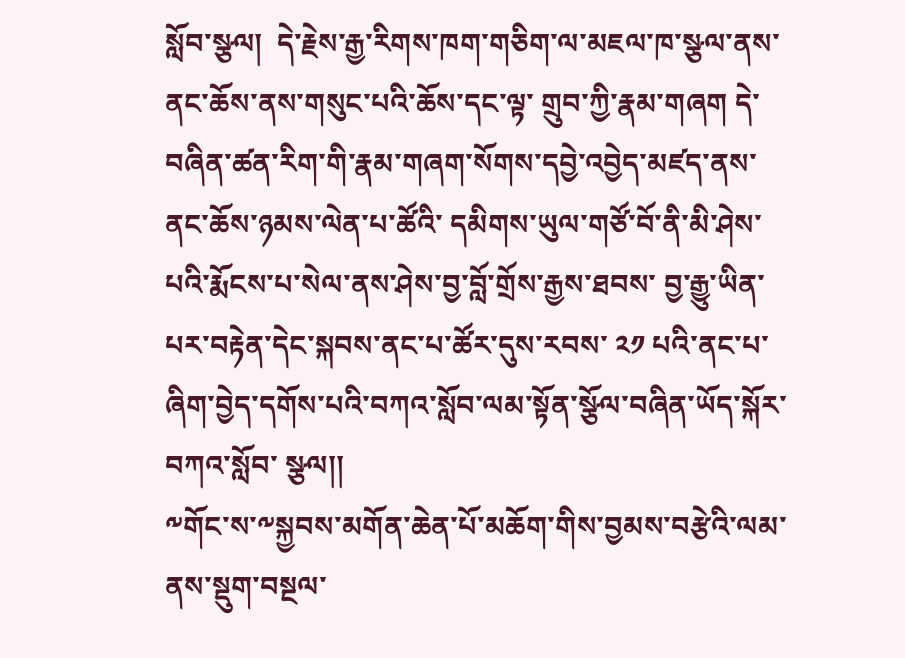སློབ་སྩལ།  དེ་རྗེས་རྒྱ་རིགས་ཁག་གཅིག་ལ་མཇལ་ཁ་སྩལ་ནས་ནང་ཆོས་ནས་གསུང་པའི་ཆོས་དང་ལྟ་ གྲུབ་ཀྱི་རྣམ་གཞག དེ་བཞིན་ཚན་རིག་གི་རྣམ་གཞག་སོགས་དབྱེ་འབྱེད་མཛད་ནས་ནང་ཆོས་ཉམས་ལེན་པ་ཚོའི་ དམིགས་ཡུལ་གཙོ་བོ་ནི་མི་ཤེས་པའི་རྨོངས་པ་སེལ་ནས་ཤེས་བྱ་བློ་གྲོས་རྒྱས་ཐབས་ བྱ་རྒྱུ་ཡིན་པར་བརྟེན་དེང་སྐབས་ནང་པ་ཚོར་དུས་རབས་ ༢༡ པའི་ནང་པ་ཞིག་བྱེད་དགོས་པའི་བཀའ་སློབ་ལམ་སྟོན་སྩོལ་བཞིན་ཡོད་སྐོར་བཀའ་སློབ་ སྩལ།།
༸གོང་ས་༸སྐྱབས་མགོན་ཆེན་པོ་མཆོག་གིས་བྱམས་བརྩེའི་ལམ་ནས་སྡུག་བསྔལ་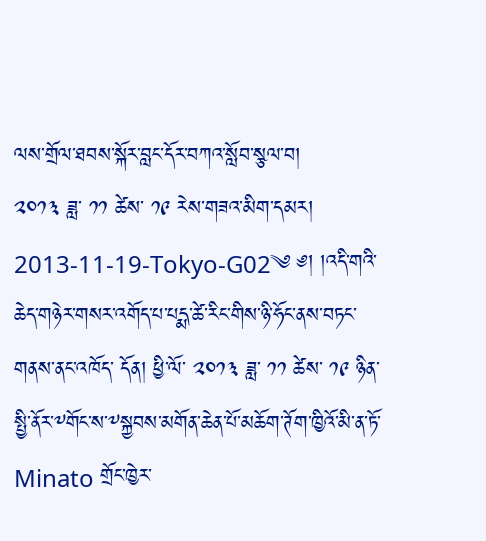ལས་གྲོལ་ཐབས་སྐོར་བླང་དོར་བཀའ་སློབ་སྩལ་བ།
༢༠༡༣ ཟླ་ ༡༡ ཚེས་ ༡༩ རེས་གཟའ་མིག་དམར།
2013-11-19-Tokyo-G02༄ ༅། །འདི་གའི་ཆེད་གཉེར་གསར་འགོད་པ་པདྨ་ཚེ་རིང་གིས་ཉི་ཧོང་ནས་བཏང་གནས་ནང་འཁོད་ དོན། ཕྱི་ལོ་ ༢༠༡༣ ཟླ་ ༡༡ ཚེས་ ༡༩ ཉིན་སྤྱི་ནོར་༸གོང་ས་༸སྐྱབས་མགོན་ཆེན་པོ་མཆོག་ཊོག་ཁྱིའོ་མི་ན་ཏོ་ Minato གྲོང་ཁྱེར་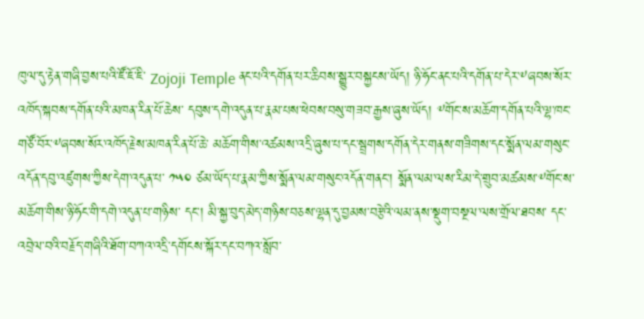ཁུལ་དུ་རྟེན་གཞི་བྱས་པའི་ཛོ་ཇོ་ཇི་ Zojoji Temple ནང་པའི་དགོན་པར་ཆིབས་སྒྱུར་བསྐྱངས་ཡོད། ཉི་ཧོང་ནང་པའི་དགོན་པ་དེར་༸ཞབས་སོར་འཁོད་སྐབས་དགོན་པའི་མཁན་རིན་པོ་ཆེས་ དབུས་དགེ་འདུན་པ་རྣམ་པས་ཕེབས་བསུ་གཟབ་རྒྱས་ཞུས་ཡོད། ༸གོང་ས་མཆོག་དགོན་པའི་ལྷ་ཁང་གཙོ་བོར་༸ཞབས་སོར་འཁོད་རྗེས་མཁན་རིན་པོ་ཆེ་ མཆོག་གིས་འཚམས་འདྲི་ཞུས་པ་དང་སྦྲགས་དགོན་དེར་གནས་གཟིགས་དང་སྨོན་ལམ་གསུང་ འདོན་དབུ་འཛུགས་ཀྱིས་དེག་འདུན་པ་ ༡༥༠ ཙམ་ཡོད་པ་རྣམ་ཀྱིས་སྨོན་ལམ་གསུང་འདོན་གནང་། སྨོན་ལམ་ལས་རིམ་དེ་གྲུབ་མཚམས་༸གོང་ས་མཆོག་གིས་ཉི་ཧོང་གི་དགེ་འདུན་པ་གཉིས་ དང་། མི་སྐྱ་བུད་མེད་གཉིས་བཅས་ལྷན་དུ་བྱམས་བརྩེའི་ལམ་ནས་སྡུག་བསྔལ་ལས་གྲོལ་ཐབས་ དང་འབྲེལ་བའི་བརྗོད་གཞིའི་ཐོག་བཀའ་འདྲི་དགོངས་སྐོར་དང་བཀའ་སློབ་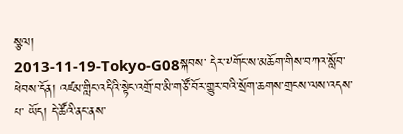སྩལ།
2013-11-19-Tokyo-G08སྐབས་ དེར་༸གོང་ས་མཆོག་གིས་བཀའ་སློབ་ཕེབས་དོན། འཛམ་གླིང་འདིའི་སྟེང་འགྲོ་བ་མི་གཙོ་བོར་གྱུར་བའི་སྲོག་ཆགས་གྲངས་ལས་འདས་པ་ ཡོད། དེ་ཚོའི་ནང་ནས་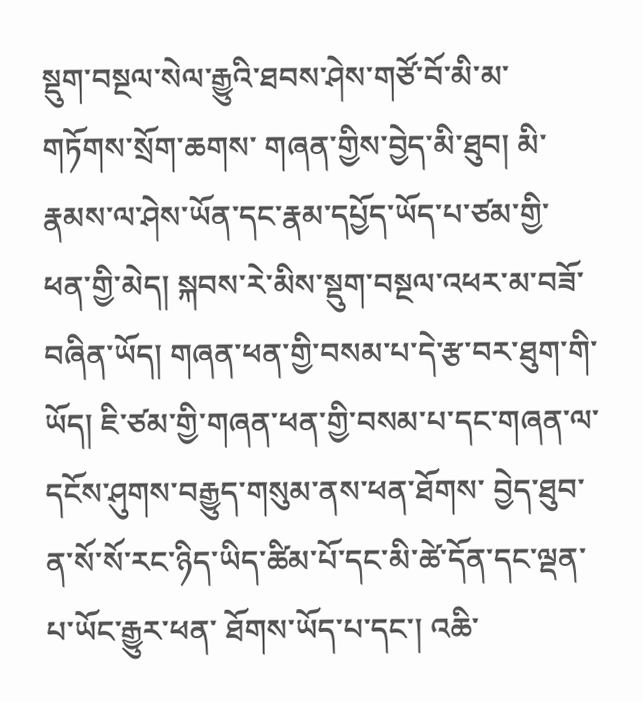སྡུག་བསྔལ་སེལ་རྒྱུའི་ཐབས་ཤེས་གཙོ་བོ་མི་མ་གཏོགས་སྲོག་ཆགས་ གཞན་གྱིས་བྱེད་མི་ཐུབ། མི་རྣམས་ལ་ཤེས་ཡོན་དང་རྣམ་དཔྱོད་ཡོད་པ་ཙམ་གྱི་ཕན་གྱི་མེད། སྐབས་རེ་མིས་སྡུག་བསྔལ་འཕར་མ་བཟོ་བཞིན་ཡོད། གཞན་ཕན་གྱི་བསམ་པ་དེ་རྩ་བར་ཐུག་གི་ཡོད། ཇི་ཙམ་གྱི་གཞན་ཕན་གྱི་བསམ་པ་དང་གཞན་ལ་དངོས་ཤུགས་བརྒྱུད་གསུམ་ནས་ཕན་ཐོགས་ བྱེད་ཐུབ་ན་སོ་སོ་རང་ཉིད་ཡིད་ཚིམ་པོ་དང་མི་ཚེ་དོན་དང་ལྡན་པ་ཡོང་རྒྱུར་ཕན་ ཐོགས་ཡོད་པ་དང་། འཆི་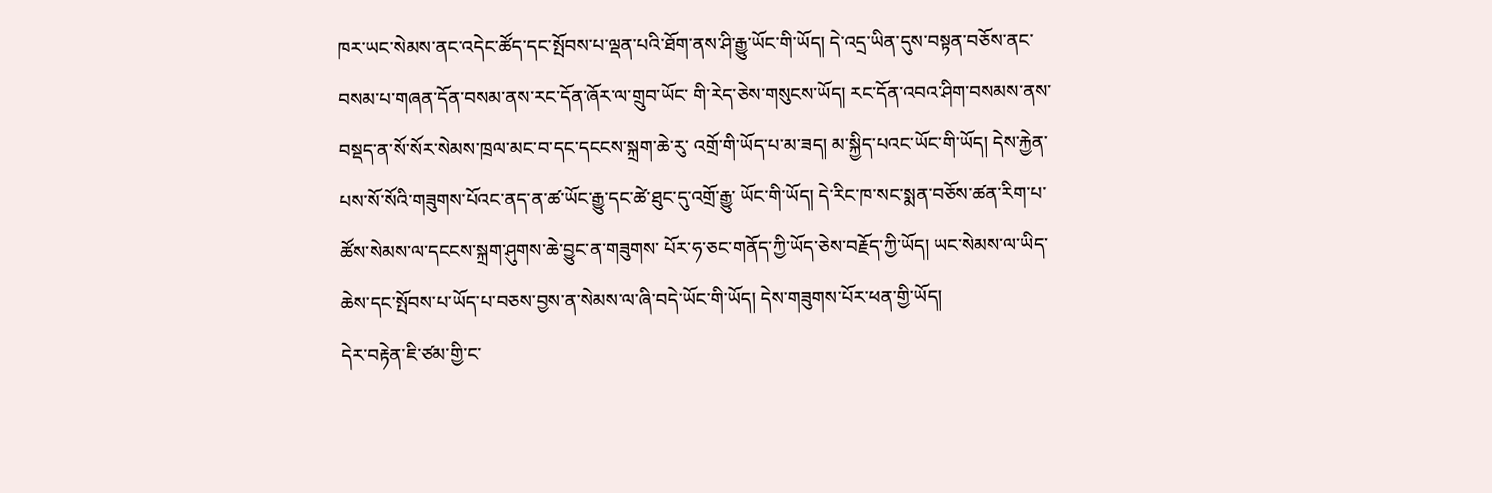ཁར་ཡང་སེམས་ནང་འདེང་ཚོད་དང་སྤོབས་པ་ལྡན་པའི་ཐོག་ནས་ཤི་རྒྱུ་ཡོང་གི་ཡོད། དེ་འདྲ་ཡིན་དུས་བསྟན་བཅོས་ནང་བསམ་པ་གཞན་དོན་བསམ་ནས་རང་དོན་ཞོར་ལ་གྲུབ་ཡོང་ གི་རེད་ཅེས་གསུངས་ཡོད། རང་དོན་འབའ་ཤིག་བསམས་ནས་བསྡད་ན་སོ་སོར་སེམས་ཁྲལ་མང་བ་དང་དངངས་སྐྲག་ཆེ་རུ་ འགྲོ་གི་ཡོད་པ་མ་ཟད། མ་སྐྱིད་པའང་ཡོང་གི་ཡོད། དེས་རྐྱེན་པས་སོ་སོའི་གཟུགས་པོའང་ནད་ན་ཚ་ཡོང་རྒྱུ་དང་ཚེ་ཐུང་དུ་འགྲོ་རྒྱུ་ ཡོང་གི་ཡོད། དེ་རིང་ཁ་སང་སྨན་བཅོས་ཚན་རིག་པ་ཚོས་སེམས་ལ་དངངས་སྐྲག་ཤུགས་ཆེ་བྱུང་ན་གཟུགས་ པོར་ཧ་ཅང་གནོད་ཀྱི་ཡོད་ཅེས་བརྗོད་ཀྱི་ཡོད། ཡང་སེམས་ལ་ཡིད་ཆེས་དང་སྤོབས་པ་ཡོད་པ་བཅས་བྱས་ན་སེམས་ལ་ཞི་བདེ་ཡོང་གི་ཡོད། དེས་གཟུགས་པོར་ཕན་གྱི་ཡོད།
དེར་བརྟེན་ཇི་ཙམ་གྱི་ང་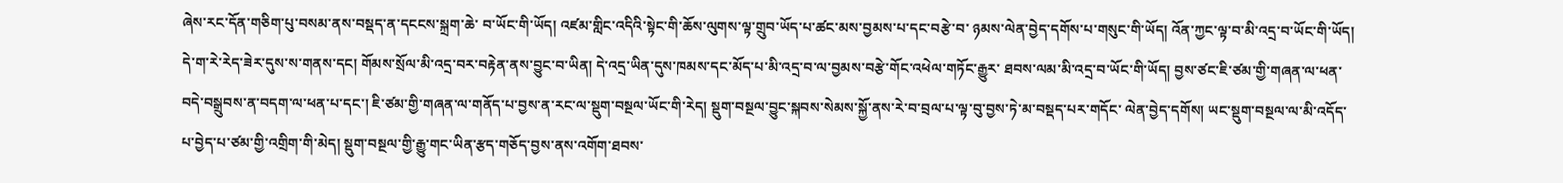ཞེས་རང་དོན་གཅིག་པུ་བསམ་ནས་བསྡད་ན་དངངས་སྐྲག་ཆེ་ བ་ཡོང་གི་ཡོད། འཛམ་གླིང་འདིའི་སྟེང་གི་ཆོས་ལུགས་ལྟ་གྲུབ་ཡོད་པ་ཚང་མས་བྱམས་པ་དང་བརྩེ་བ་ ཉམས་ལེན་བྱེད་དགོས་པ་གསུང་གི་ཡོད། འོན་ཀྱང་ལྟ་བ་མི་འདྲ་བ་ཡོང་གི་ཡོད། དེ་ག་རེ་རེད་ཟེར་དུས་ས་གནས་དང། གོམས་སྲོལ་མི་འདྲ་བར་བརྟེན་ནས་བྱུང་བ་ཡིན། དེ་འདྲ་ཡིན་དུས་ཁམས་དང་མོད་པ་མི་འདྲ་བ་ལ་བྱམས་བརྩེ་གོང་འཕེལ་གཏོང་རྒྱུར་ ཐབས་ལམ་མི་འདྲ་བ་ཡོང་གི་ཡོད། བྱས་ཙང་ཇི་ཙམ་གྱི་གཞན་ལ་ཕན་བདེ་བསྒྲུབས་ན་བདག་ལ་ཕན་པ་དང་། ཇི་ཙམ་གྱི་གཞན་ལ་གནོད་པ་བྱས་ན་རང་ལ་སྡུག་བསྔལ་ཡོང་གི་རེད། སྡུག་བསྔལ་བྱུང་སྐབས་སེམས་སྐྱོ་ནས་རེ་བ་བྲལ་པ་ལྟ་བུ་བྱས་ཏེ་མ་བསྡད་པར་གདོང་ ལེན་བྱེད་དགོས། ཡང་སྡུག་བསྔལ་ལ་མི་འདོད་པ་བྱེད་པ་ཙམ་གྱི་འགྲིག་གི་མེད། སྡུག་བསྔལ་གྱི་རྒྱུ་གང་ཡིན་རྩད་གཅོད་བྱས་ནས་འགོག་ཐབས་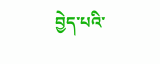བྱེད་པའི་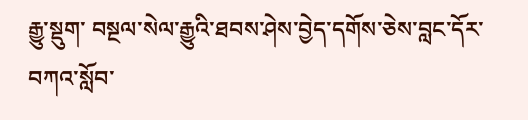རྒྱུ་སྡུག་ བསྔལ་སེལ་རྒྱུའི་ཐབས་ཤེས་བྱེད་དགོས་ཅེས་བླང་དོར་བཀའ་སློབ་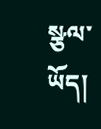སྩལ་ཡོད།